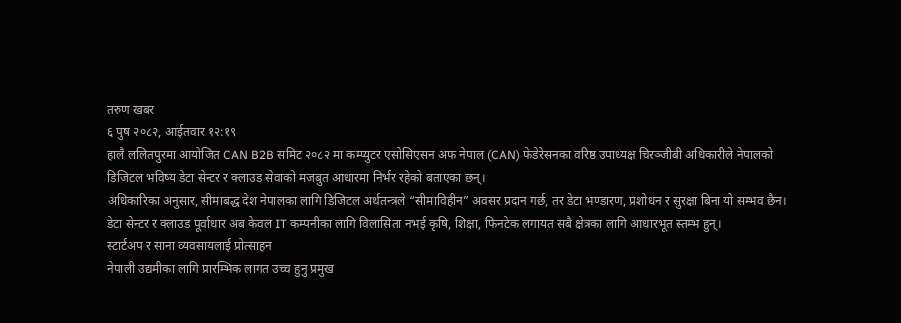तरुण खबर
६ पुष २०८२, आईतवार १२:१९
हालै ललितपुरमा आयोजित CAN B2B समिट २०८२ मा कम्प्युटर एसोसिएसन अफ नेपाल (CAN) फेडेरेसनका वरिष्ठ उपाध्यक्ष चिरञ्जीबी अधिकारीले नेपालको डिजिटल भविष्य डेटा सेन्टर र क्लाउड सेवाको मजबुत आधारमा निर्भर रहेको बताएका छन्।
अधिकारिका अनुसार, सीमाबद्ध देश नेपालका लागि डिजिटल अर्थतन्त्रले “सीमाविहीन” अवसर प्रदान गर्छ, तर डेटा भण्डारण, प्रशोधन र सुरक्षा बिना यो सम्भव छैन। डेटा सेन्टर र क्लाउड पूर्वाधार अब केवल IT कम्पनीका लागि विलासिता नभई कृषि, शिक्षा, फिनटेक लगायत सबै क्षेत्रका लागि आधारभूत स्तम्भ हुन्।
स्टार्टअप र साना व्यवसायलाई प्रोत्साहन
नेपाली उद्यमीका लागि प्रारम्भिक लागत उच्च हुनु प्रमुख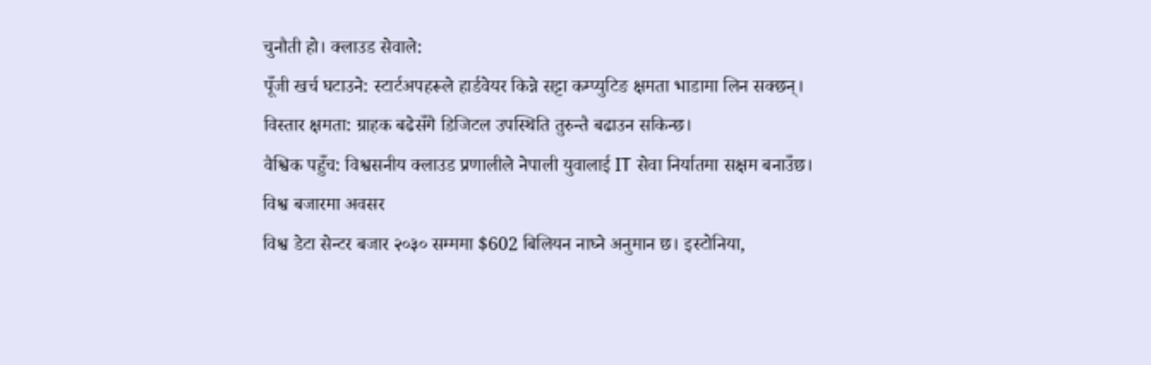चुनौती हो। क्लाउड सेवाले:
पूँजी खर्च घटाउने: स्टार्टअपहरूले हार्डवेयर किन्ने सट्टा कम्प्युटिङ क्षमता भाडामा लिन सक्छन्।
विस्तार क्षमता: ग्राहक बढेसँगै डिजिटल उपस्थिति तुरुन्तै बढाउन सकिन्छ।
वैश्विक पहुँच: विश्वसनीय क्लाउड प्रणालीले नेपाली युवालाई IT सेवा निर्यातमा सक्षम बनाउँछ।
विश्व बजारमा अवसर
विश्व डेटा सेन्टर बजार २०३० सम्ममा $602 बिलियन नाघ्ने अनुमान छ। इस्टोनिया,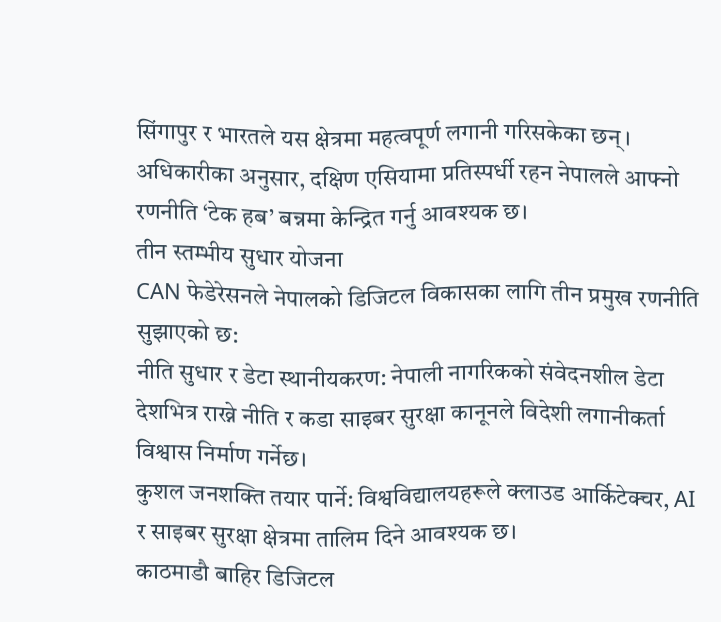सिंगापुर र भारतले यस क्षेत्रमा महत्वपूर्ण लगानी गरिसकेका छन्। अधिकारीका अनुसार, दक्षिण एसियामा प्रतिस्पर्धी रहन नेपालले आफ्नो रणनीति ‘टेक हब’ बन्नमा केन्द्रित गर्नु आवश्यक छ।
तीन स्तम्भीय सुधार योजना
CAN फेडेरेसनले नेपालको डिजिटल विकासका लागि तीन प्रमुख रणनीति सुझाएको छ:
नीति सुधार र डेटा स्थानीयकरण: नेपाली नागरिकको संवेदनशील डेटा देशभित्र राख्ने नीति र कडा साइबर सुरक्षा कानूनले विदेशी लगानीकर्ता विश्वास निर्माण गर्नेछ।
कुशल जनशक्ति तयार पार्ने: विश्वविद्यालयहरूले क्लाउड आर्किटेक्चर, AI र साइबर सुरक्षा क्षेत्रमा तालिम दिने आवश्यक छ।
काठमाडौ बाहिर डिजिटल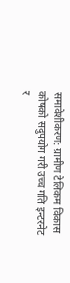समावेशीकरण: ग्रामीण टेलिकम विकास कोषको सदुपयोग गरी उच्च गति इन्टरनेट र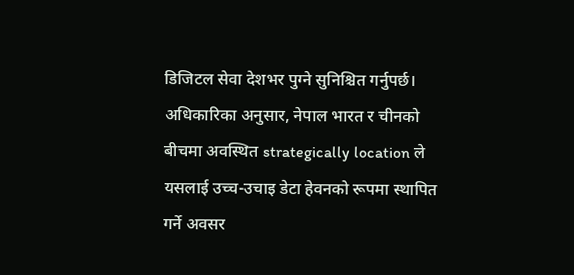डिजिटल सेवा देशभर पुग्ने सुनिश्चित गर्नुपर्छ।
अधिकारिका अनुसार, नेपाल भारत र चीनको बीचमा अवस्थित strategically location ले यसलाई उच्च-उचाइ डेटा हेवनको रूपमा स्थापित गर्ने अवसर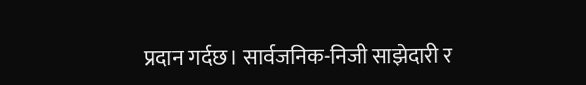प्रदान गर्दछ। सार्वजनिक-निजी साझेदारी र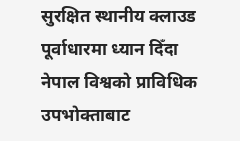सुरक्षित स्थानीय क्लाउड पूर्वाधारमा ध्यान दिँदा नेपाल विश्वको प्राविधिक उपभोक्ताबाट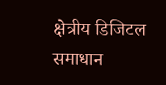क्षेत्रीय डिजिटल समाधान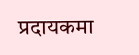प्रदायकमा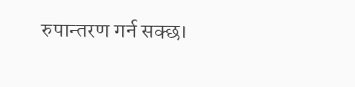रुपान्तरण गर्न सक्छ।